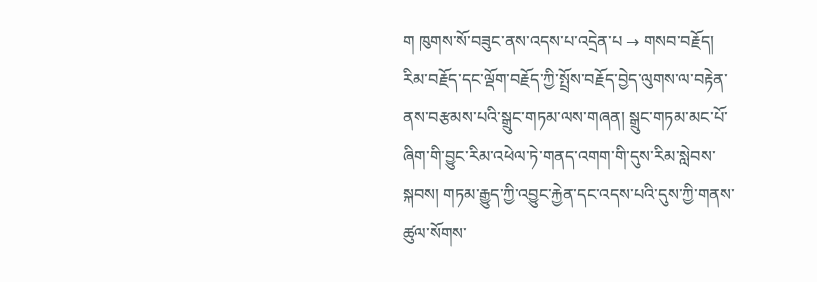ག ཁུགས་སོ་བཟུང་ནས་འདས་པ་འདྲེན་པ → གསབ་བརྗོད། རིམ་བརྗོད་དང་ལྡོག་བརྗོད་ཀྱི་སྤྲོས་བརྗོད་བྱེད་ལུགས་ལ་བརྟེན་ནས་བརྩམས་པའི་སྒྲུང་གཏམ་ལས་གཞན། སྒྲུང་གཏམ་མང་པོ་ཞིག་གི་བྱུང་རིམ་འཕེལ་ཏེ་གནད་འགག་གི་དུས་རིམ་སླེབས་སྐབས། གཏམ་རྒྱུད་ཀྱི་འབྱུང་རྐྱེན་དང་འདས་པའི་དུས་ཀྱི་གནས་ཚུལ་སོགས་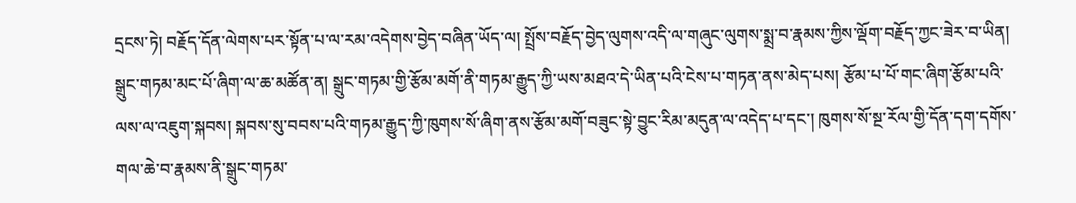དྲངས་ཏེ། བརྗོད་དོན་ལེགས་པར་སྟོན་པ་ལ་རམ་འདེགས་བྱེད་བཞིན་ཡོད་ལ། སྤྲོས་བརྗོད་བྱེད་ལུགས་འདི་ལ་གཞུང་ལུགས་སྨྲ་བ་རྣམས་ཀྱིས་ལྡོག་བརྗོད་ཀྱང་ཟེར་བ་ཡིན། སྒྲུང་གཏམ་མང་པོ་ཞིག་ལ་ཆ་མཚོན་ན། སྒྲུང་གཏམ་གྱི་རྩོམ་མགོ་ནི་གཏམ་རྒྱུད་ཀྱི་ཡས་མཐའ་དེ་ཡིན་པའི་ངེས་པ་གཏན་ནས་མེད་པས། རྩོམ་པ་པོ་གང་ཞིག་རྩོམ་པའི་ལས་ལ་འཇུག་སྐབས། སྐབས་སུ་བབས་པའི་གཏམ་རྒྱུད་ཀྱི་ཁུགས་སོ་ཞིག་ནས་རྩོམ་མགོ་བཟུང་སྟེ་བྱུང་རིམ་མདུན་ལ་འདེད་པ་དང་། ཁུགས་སོ་སྔ་རོལ་གྱི་དོན་དག་དགོས་གལ་ཆེ་བ་རྣམས་ནི་སྒྲུང་གཏམ་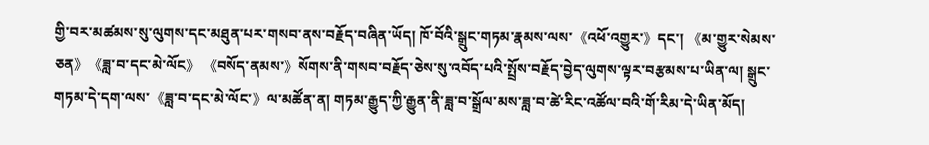གྱི་བར་མཚམས་སུ་ལུགས་དང་མཐུན་པར་གསབ་ནས་བརྗོད་བཞིན་ཡོད། ཁོ་བོའི་སྒྲུང་གཏམ་རྣམས་ལས་《འཕོ་འགྱུར་》དང་། 《མ་གྱུར་སེམས་ཅན》《ཟླ་བ་དང་མེ་ལོང》 《བསོད་ནམས་》སོགས་ནི་གསབ་བརྗོད་ཅེས་སུ་འབོད་པའི་སྤྲོས་བརྗོད་བྱེད་ལུགས་ལྟར་བརྩམས་པ་ཡིན་ལ། སྒྲུང་གཏམ་དེ་དག་ལས་《ཟླ་བ་དང་མེ་ལོང་》ལ་མཚོན་ན། གཏམ་རྒྱུད་ཀྱི་རྒྱུན་ནི་ཟླ་བ་སྒྲོལ་མས་ཟླ་བ་ཚེ་རིང་འཚོལ་བའི་གོ་རིམ་དེ་ཡིན་མོད།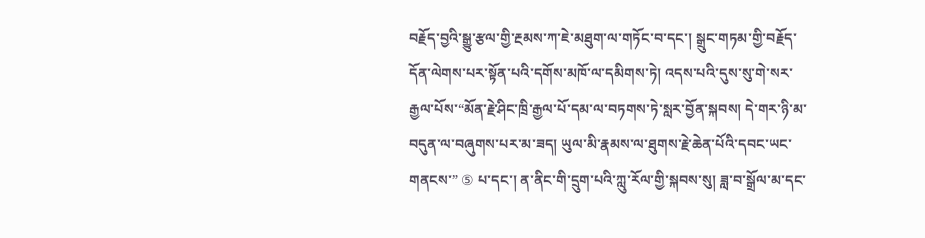བརྗོད་བྱའི་སྒྱུ་རྩལ་གྱི་རྔམས་ཀ་ཇེ་མཐུག་ལ་གཏོང་བ་དང་། སྒྲུང་གཏམ་གྱི་བརྗོད་དོན་ལེགས་པར་སྟོན་པའི་དགོས་མཁོ་ལ་དམིགས་ཏེ། འདས་པའི་དུས་སུ་གེ་སར་རྒྱལ་པོས་“མོན་རྗེ་ཤིང་ཁྲི་རྒྱལ་པོ་དམ་ལ་བཏགས་ཏེ་སླར་བྱོན་སྐབས། དེ་གར་ཉི་མ་བདུན་ལ་བཞུགས་པར་མ་ཟད། ཡུལ་མི་རྣམས་ལ་ཐུགས་རྗེ་ཆེན་པོའི་དབང་ཡང་གནངས་” ⑤ པ་དང་། ན་ནིང་གི་དྲུག་པའི་ཀླུ་རོལ་གྱི་སྐབས་སུ། ཟླ་བ་སྒྲོལ་མ་དང་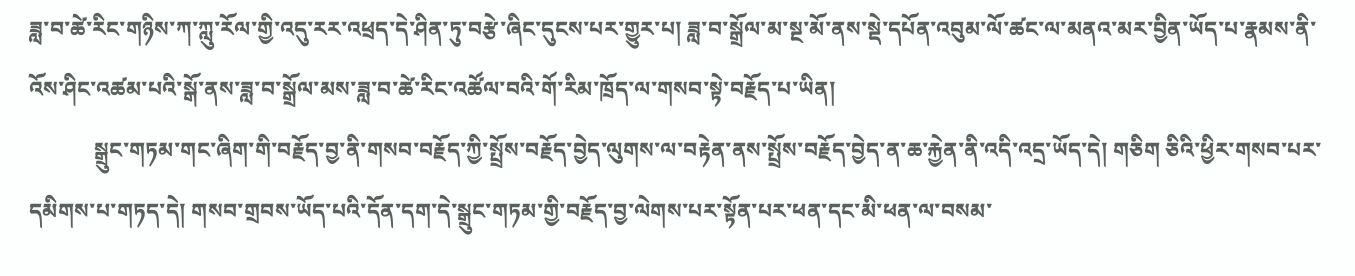ཟླ་བ་ཚེ་རིང་གཉིས་ཀ་ཀླུ་རོལ་གྱི་འདུ་རར་འཕྲད་དེ་ཤིན་ཏུ་བརྩེ་ཞིང་དུངས་པར་གྱུར་པ། ཟླ་བ་སྒྲོལ་མ་སྔ་མོ་ནས་སྡེ་དཔོན་འབུམ་ལོ་ཚང་ལ་མནའ་མར་བྱིན་ཡོད་པ་རྣམས་ནི་འོས་ཤིང་འཚམ་པའི་སྒོ་ནས་ཟླ་བ་སྒྲོལ་མས་ཟླ་བ་ཚེ་རིང་འཚོལ་བའི་གོ་རིམ་ཁྲོད་ལ་གསབ་སྟེ་བརྗོད་པ་ཡིན།
            སྒྲུང་གཏམ་གང་ཞིག་གི་བརྗོད་བྱ་ནི་གསབ་བརྗོད་ཀྱི་སྤྲོས་བརྗོད་བྱེད་ལུགས་ལ་བརྟེན་ནས་སྤྲོས་བརྗོད་བྱེད་ན་ཆ་རྐྱེན་ནི་འདི་འདྲ་ཡོད་དེ། གཅིག ཅིའི་ཕྱིར་གསབ་པར་དམིགས་པ་གཏད་དེ། གསབ་གྲབས་ཡོད་པའི་དོན་དག་དེ་སྒྲུང་གཏམ་གྱི་བརྗོད་བྱ་ལེགས་པར་སྟོན་པར་ཕན་དང་མི་ཕན་ལ་བསམ་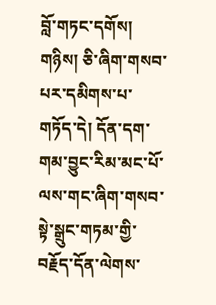བློ་གཏང་དགོས། གཉིས། ཅི་ཞིག་གསབ་པར་དམིགས་པ་གཏོད་དེ། དོན་དག་གམ་བྱུང་རིམ་མང་པོ་ལས་གང་ཞིག་གསབ་སྟེ་སྒྲུང་གཏམ་གྱི་བརྗོད་དོན་ལེགས་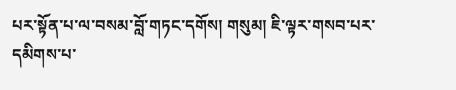པར་སྟོན་པ་ལ་བསམ་བློ་གཏང་དགོས། གསུམ། ཇི་ལྟར་གསབ་པར་དམིགས་པ་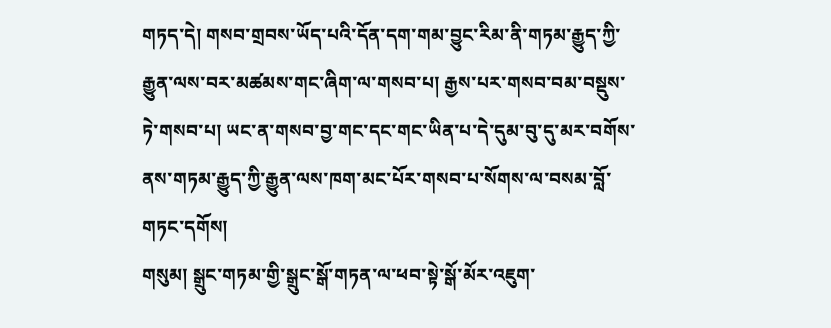གཏད་དེ། གསབ་གྲབས་ཡོད་པའི་དོན་དག་གམ་བྱུང་རིམ་ནི་གཏམ་རྒྱུད་ཀྱི་རྒྱུན་ལས་བར་མཚམས་གང་ཞིག་ལ་གསབ་པ། རྒྱས་པར་གསབ་བམ་བསྡུས་ཏེ་གསབ་པ། ཡང་ན་གསབ་བྱ་གང་དང་གང་ཡིན་པ་དེ་དུམ་བུ་དུ་མར་བགོས་ནས་གཏམ་རྒྱུད་ཀྱི་རྒྱུན་ལས་ཁག་མང་པོར་གསབ་པ་སོགས་ལ་བསམ་བློ་གཏང་དགོས།
གསུམ། སྒྲུང་གཏམ་གྱི་སྒྲུང་སྒོ་གཏན་ལ་ཕབ་སྟེ་སྒོ་མོར་འཇུག་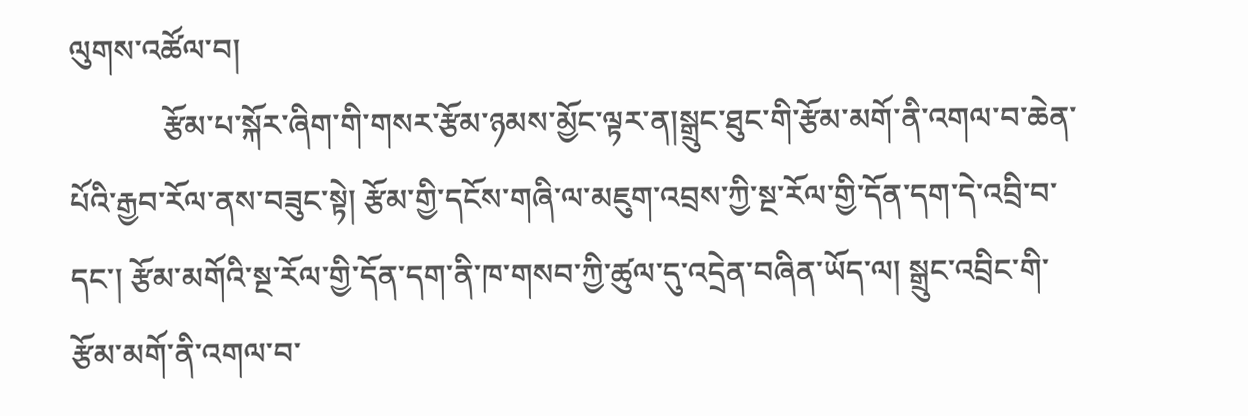ལུགས་འཚོལ་བ།
            རྩོམ་པ་སྐོར་ཞིག་གི་གསར་རྩོམ་ཉམས་མྱོང་ལྟར་ན།སྒྲུང་ཐུང་གི་རྩོམ་མགོ་ནི་འགལ་བ་ཆེན་པོའི་རྒྱབ་རོལ་ནས་བཟུང་སྟེ། རྩོམ་གྱི་དངོས་གཞི་ལ་མཇུག་འབྲས་ཀྱི་སྔ་རོལ་གྱི་དོན་དག་དེ་འབྲི་བ་དང་། རྩོམ་མགོའི་སྔ་རོལ་གྱི་དོན་དག་ནི་ཁ་གསབ་ཀྱི་ཚུལ་དུ་འདྲེན་བཞིན་ཡོད་ལ། སྒྲུང་འབྲིང་གི་རྩོམ་མགོ་ནི་འགལ་བ་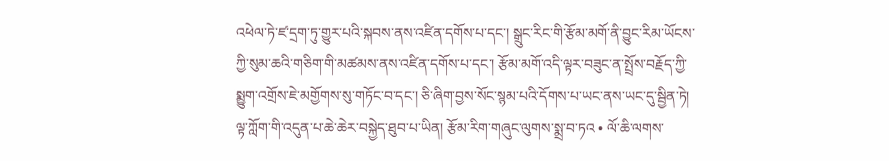འཕེལ་ཏེ་ཛ་དྲག་ཏུ་གྱུར་པའི་སྐབས་ནས་འཛིན་དགོས་པ་དང་། སྒྲུང་རིང་གི་རྩོམ་མགོ་ནི་བྱུང་རིམ་ཡོངས་ཀྱི་སུམ་ཆའི་གཅིག་གི་མཚམས་ནས་འཛིན་དགོས་པ་དང་། རྩོམ་མགོ་འདི་ལྟར་བཟུང་ན་སྤྲོས་བརྗོད་ཀྱི་སྨྱུག་འགྲོས་ཇེ་མགྱོགས་སུ་གཏོང་བ་དང་། ཅི་ཞིག་བྱས་སོང་སྙམ་པའི་དོགས་པ་ཡང་ནས་ཡང་དུ་སྦྱིན་ཏེ། ལྟ་ཀློག་གི་འདུན་པ་ཆེ་ཆེར་བསྐྱེད་ཐུབ་པ་ཡིན། རྩོམ་རིག་གཞུང་ལུགས་སྨྲ་བ་ཏའ • ལོ་ཆི་ལགས་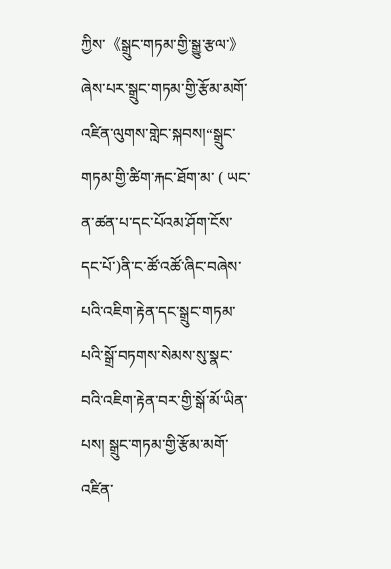ཀྱིས་《སྒྲུང་གཏམ་གྱི་སྒྱུ་རྩལ་》ཞེས་པར་སྒྲུང་གཏམ་གྱི་རྩོམ་མགོ་འཛིན་ལུགས་གླེང་སྐབས།“སྒྲུང་གཏམ་གྱི་ཚིག་རྐང་ཐོག་མ་ ( ཡང་ན་ཚན་པ་དང་པོའམ་ཤོག་ངོས་དང་པོ་)ནི་ང་ཚོ་འཚོ་ཞིང་བཞེས་པའི་འཇིག་རྟེན་དང་སྒྲུང་གཏམ་པའི་སྒྲོ་བཏགས་སེམས་སུ་སྣང་བའི་འཇིག་རྟེན་བར་གྱི་སྒོ་མོ་ཡིན་པས། སྒྲུང་གཏམ་གྱི་རྩོམ་མགོ་འཛིན་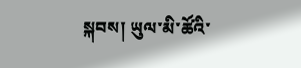སྐབས། ཡུལ་མི་ཚོའི་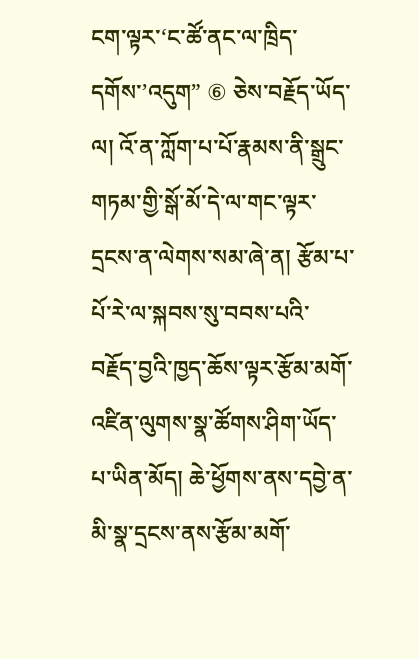ངག་ལྟར་‘ང་ཚོ་ནང་ལ་ཁྲིད་དགོས་’འདུག” ⑥ ཅེས་བརྗོད་ཡོད་ལ། འོ་ན་ཀློག་པ་པོ་རྣམས་ནི་སྒྲུང་གཏམ་གྱི་སྒོ་མོ་དེ་ལ་གང་ལྟར་དྲངས་ན་ལེགས་སམ་ཞེ་ན། རྩོམ་པ་པོ་རེ་ལ་སྐབས་སུ་བབས་པའི་བརྗོད་བྱའི་ཁྱད་ཆོས་ལྟར་རྩོམ་མགོ་འཛིན་ལུགས་སྣ་ཚོགས་ཤིག་ཡོད་པ་ཡིན་མོད། ཆེ་ཕྱོགས་ནས་དབྱེ་ན་མི་སྣ་དྲངས་ནས་རྩོམ་མགོ་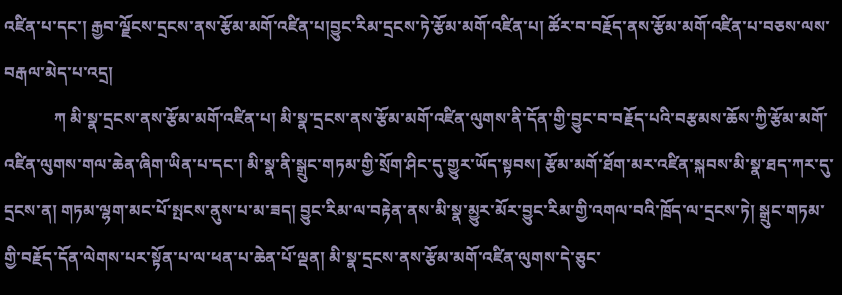འཛིན་པ་དང་། རྒྱབ་ལྗོངས་དྲངས་ནས་རྩོམ་མགོ་འཛིན་པ།བྱུང་རིམ་དྲངས་ཏེ་རྩོམ་མགོ་འཛིན་པ། ཚོར་བ་བརྗོད་ནས་རྩོམ་མགོ་འཛིན་པ་བཅས་ལས་བརྒལ་མེད་པ་འདྲ།
            ཀ མི་སྣ་དྲངས་ནས་རྩོམ་མགོ་འཛིན་པ། མི་སྣ་དྲངས་ནས་རྩོམ་མགོ་འཛིན་ལུགས་ནི་དོན་གྱི་བྱུང་བ་བརྗོད་པའི་བརྩམས་ཆོས་ཀྱི་རྩོམ་མགོ་འཛིན་ལུགས་གལ་ཆེན་ཞིག་ཡིན་པ་དང་། མི་སྣ་ནི་སྒྲུང་གཏམ་གྱི་སྲོག་ཤིང་དུ་གྱུར་ཡོད་སྟབས། རྩོམ་མགོ་ཐོག་མར་འཛིན་སྐབས་མི་སྣ་ཐད་ཀར་དུ་དྲངས་ན། གཏམ་ལྷག་མང་པོ་སྤངས་ནུས་པ་མ་ཟད། བྱུང་རིམ་ལ་བརྟེན་ནས་མི་སྣ་མྱུར་མོར་བྱུང་རིམ་གྱི་འགལ་བའི་ཁྲོད་ལ་དྲངས་ཏེ། སྒྲུང་གཏམ་གྱི་བརྗོད་དོན་ལེགས་པར་སྟོན་པ་ལ་ཕན་པ་ཆེན་པོ་ལྡན། མི་སྣ་དྲངས་ནས་རྩོམ་མགོ་འཛིན་ལུགས་དེ་ཅུང་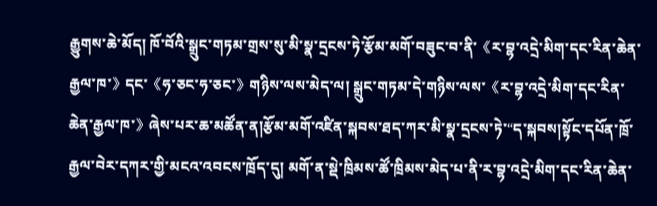རྒྱུགས་ཆེ་མོད། ཁོ་བོའི་སྒྲུང་གཏམ་གྲས་སུ་མི་སྣ་དྲངས་ཏེ་རྩོམ་མགོ་བཟུང་བ་ནི་《ར་བྷ་འདྲེ་མིག་དང་རིན་ཆེན་རྒྱལ་ཁ་》དང་《ཧ་ཅང་ཧ་ཅང་》གཉིས་ལས་མེད་ལ། སྒྲུང་གཏམ་དེ་གཉིས་ལས་《ར་བྷ་འདྲེ་མིག་དང་རིན་ཆེན་རྒྱལ་ཁ་》ཞེས་པར་ཆ་མཚོན་ན།རྩོམ་མགོ་འཛིན་སྐབས་ཐད་ཀར་མི་སྣ་དྲངས་ཏེ་“ད་སྐབས།སྟོང་དཔོན་ཁྲོ་རྒྱལ་བེར་དཀར་གྱི་མངའ་འབངས་ཁྲོད་དུ། མགོ་ན་སྡེ་ཁྲིམས་ཚོ་ཁྲིམས་མེད་པ་ནི་ར་བྷ་འདྲེ་མིག་དང་རིན་ཆེན་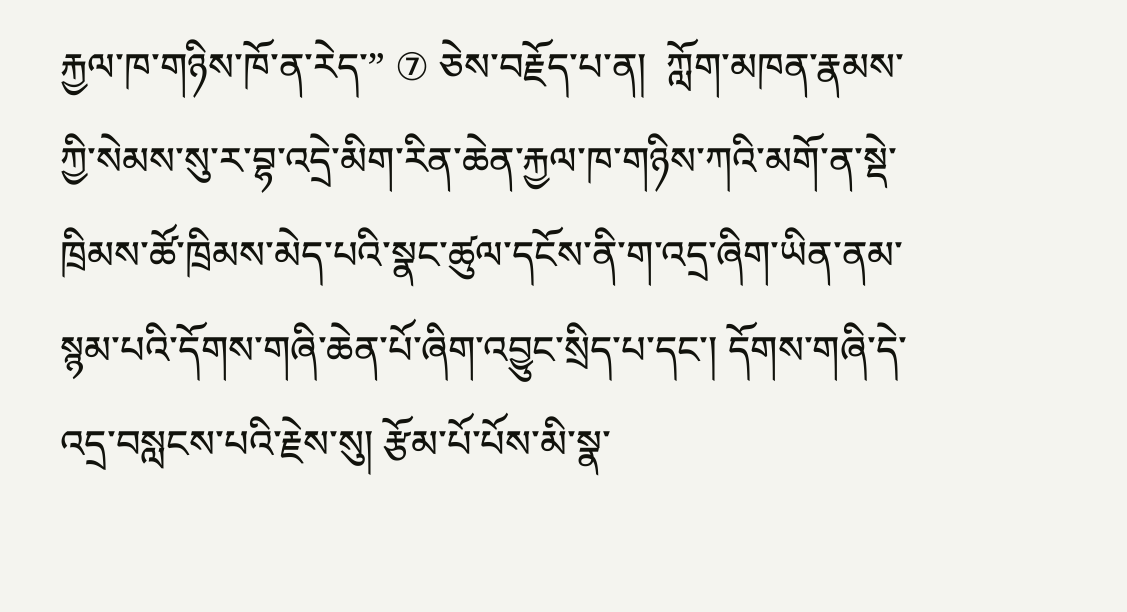རྐྱལ་ཁ་གཉིས་ཁོ་ན་རེད་” ⑦ ཅེས་བརྗོད་པ་ན།  ཀློག་མཁན་རྣམས་ཀྱི་སེམས་སུ་ར་བྷ་འདྲེ་མིག་རིན་ཆེན་རྐྱལ་ཁ་གཉིས་ཀའི་མགོ་ན་སྡེ་ཁྲིམས་ཚོ་ཁྲིམས་མེད་པའི་སྣང་ཚུལ་དངོས་ནི་ག་འདྲ་ཞིག་ཡིན་ནམ་སྙམ་པའི་དོགས་གཞི་ཆེན་པོ་ཞིག་འབྱུང་སྲིད་པ་དང་། དོགས་གཞི་དེ་འདྲ་བསླངས་པའི་རྗེས་སུ། རྩོམ་པོ་པོས་མི་སྣ་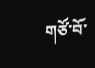གཙོ་བོ་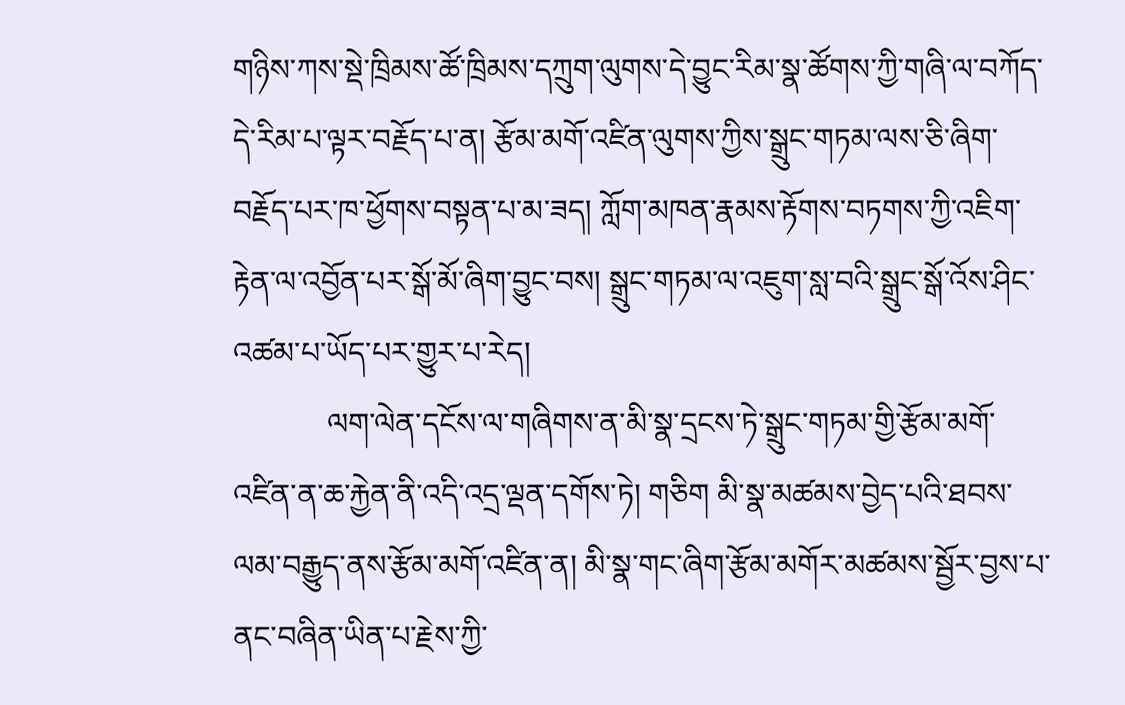གཉིས་ཀས་སྡེ་ཁྲིམས་ཚོ་ཁྲིམས་དཀྲུག་ལུགས་དེ་བྱུང་རིམ་སྣ་ཚོགས་ཀྱི་གཞི་ལ་བཀོད་དེ་རིམ་པ་ལྟར་བརྗོད་པ་ན། རྩོམ་མགོ་འཛིན་ལུགས་ཀྱིས་སྒྲུང་གཏམ་ལས་ཅི་ཞིག་བརྗོད་པར་ཁ་ཕྱོགས་བསྟན་པ་མ་ཟད། ཀློག་མཁན་རྣམས་རྟོགས་བཏགས་ཀྱི་འཇིག་རྟེན་ལ་འབྱོན་པར་སྒོ་མོ་ཞིག་བྱུང་བས། སྒྲུང་གཏམ་ལ་འཇུག་སླ་བའི་སྒྲུང་སྒོ་འོས་ཤིང་འཚམ་པ་ཡོད་པར་གྱུར་པ་རེད།
            ལག་ལེན་དངོས་ལ་གཞིགས་ན་མི་སྣ་དྲངས་ཏེ་སྒྲུང་གཏམ་གྱི་རྩོམ་མགོ་འཛིན་ན་ཆ་རྐྱེན་ནི་འདི་འདྲ་ལྡན་དགོས་ཏེ། གཅིག མི་སྣ་མཚམས་བྱེད་པའི་ཐབས་ལམ་བརྒྱུད་ནས་རྩོམ་མགོ་འཛིན་ན། མི་སྣ་གང་ཞིག་རྩོམ་མགོར་མཚམས་སྦྱོར་བྱས་པ་ནང་བཞིན་ཡིན་པ་རྗེས་ཀྱི་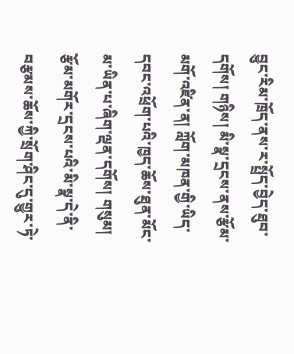བྱུང་རིམ་ཁྲོད་ནས་ར་སྤྲོད་བྱེད་ཐུབ་དགོས། གཉིས། མི་སྣ་དྲངས་ནས་རྩོམ་མགོ་འཛིན་ན། ཀློག་མཁན་གྱི་ཡིད་དབང་འཕྲོག་པའི་ཁྱད་ཆོས་ཐུན་མོང་མ་ཡིན་པ་ཞིག་ལྡན་དགོས། གསུམ། རྩོམ་མགོར་དྲངས་པའི་མི་སྣ་དེ་ནི་བརྩམས་ཆོས་ཀྱི་སྲོག་ཤིང་དུ་གྱུར་ཏེ་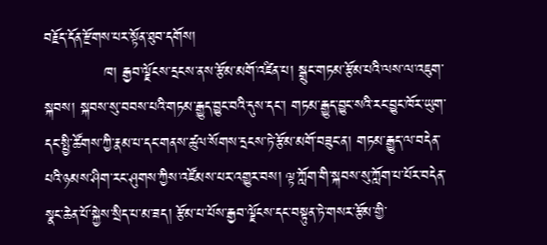བརྗོད་དོན་རྫོགས་པར་སྟོན་ཐུབ་དགོས།
            ཁ། རྒྱབ་ལྗོངས་དྲངས་ནས་རྩོམ་མགོ་འཛིན་པ། སྒྲུང་གཏམ་རྩོམ་པའི་ལས་ལ་འཇུག་སྐབས། སྐབས་སུ་བབས་པའི་གཏམ་རྒྱུད་བྱུང་བའི་དུས་དང་། གཏམ་རྒྱུད་བྱུང་སའི་རང་བྱུང་ཁོར་ཡུག་དང་སྤྱི་ཚོགས་ཀྱི་རྣམ་པ་དང་གནས་ཚུལ་སོགས་དྲངས་ཏེ་རྩོམ་མགོ་བཟུང་ན། གཏམ་རྒྱུད་ལ་བདེན་པའི་ཉམས་ཤིག་རང་ཤུགས་ཀྱིས་འཛོམས་པར་འགྱུར་བས། ལྟ་ཀློག་གི་སྐབས་སུ་ཀློག་པ་པོར་བདེན་སྣང་ཆེན་པོ་སྐྱེས་སྲིད་པ་མ་ཟད། རྩོམ་པ་པོས་རྒྱབ་ལྗོངས་དང་བསྟུན་ཏེ་གསར་རྩོམ་གྱི་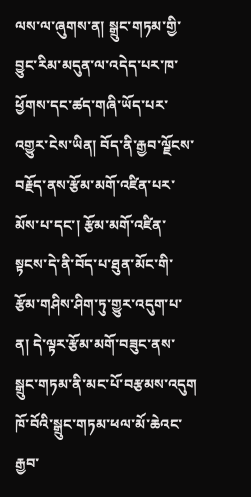ལས་ལ་ཞུགས་ན། སྒྲུང་གཏམ་གྱི་བྱུང་རིམ་མདུན་ལ་འདེད་པར་ཁ་ཕྱོགས་དང་ཚད་གཞི་ཡོད་པར་འགྱུར་ངེས་ཡིན། བོད་ནི་རྒྱབ་ལྗོངས་བརྗོད་ནས་རྩོམ་མགོ་འཛིན་པར་མོས་པ་དང་། རྩོམ་མགོ་འཛིན་སྟངས་དེ་ནི་བོད་པ་ཐུན་མོང་གི་རྩོམ་གཤིས་ཤིག་ཏུ་གྱུར་འདུག་པ་ན། དེ་ལྟར་རྩོམ་མགོ་བཟུང་ནས་སྒྲུང་གཏམ་ནི་མང་པོ་བརྩམས་འདུག ཁོ་བོའི་སྒྲུང་གཏམ་ཕལ་མོ་ཆེའང་རྒྱབ་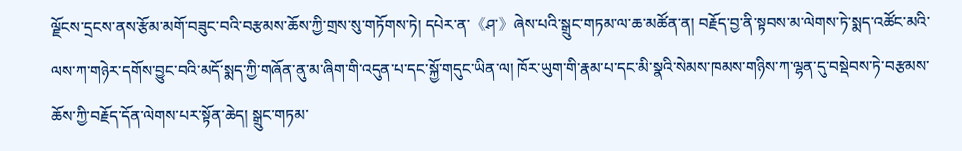ལྗོངས་དྲངས་ནས་རྩོམ་མགོ་བཟུང་བའི་བརྩམས་ཆོས་ཀྱི་གྲས་སུ་གཏོགས་ཏེ། དཔེར་ན་《ཤ་》ཞེས་པའི་སྒྲུང་གཏམ་ལ་ཆ་མཚོན་ན། བརྗོད་བྱ་ནི་སྟབས་མ་ལེགས་ཏེ་སྨད་འཚོང་མའི་ལས་ཀ་གཉེར་དགོས་བྱུང་བའི་མདོ་སྨད་ཀྱི་གཞོན་ནུ་མ་ཞིག་གི་འདུན་པ་དང་སྐྱོ་གདུང་ཡིན་ལ། ཁོར་ཡུག་གི་རྣམ་པ་དང་མི་སྣའི་སེམས་ཁམས་གཉིས་ཀ་ལྷན་དུ་བསྡེབས་ཏེ་བརྩམས་ཆོས་ཀྱི་བརྗོད་དོན་ལེགས་པར་སྟོན་ཆེད། སྒྲུང་གཏམ་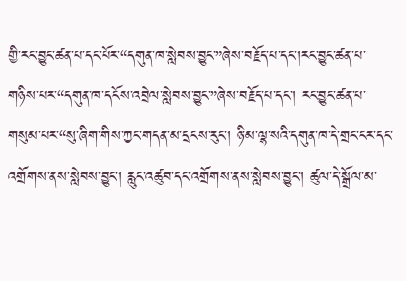གྱི་རང་བྱུང་ཚན་པ་དང་པོར་“དགུན་ཁ་སླེབས་བྱུང་”ཞེས་བརྗོད་པ་དང་།རང་བྱུང་ཚན་པ་གཉིས་པར་“དགུན་ཁ་དངོས་འབྲེལ་སླེབས་བྱུང་”ཞེས་བརྗོད་པ་དང་། རང་བྱུང་ཚན་པ་གསུམ་པར་“སུ་ཞིག་གིས་ཀྱང་གདན་མ་དྲངས་རུང་། ཉི་མ་ལྷ་སའི་དགུན་ཁ་དེ་གྲང་ངར་དང་འགྲོགས་ནས་སླེབས་བྱུང་། རླུང་འཚུབ་དང་འགྲོགས་ནས་སླེབས་བྱུང་། ཚུལ་དེ་སྒྲོལ་མ་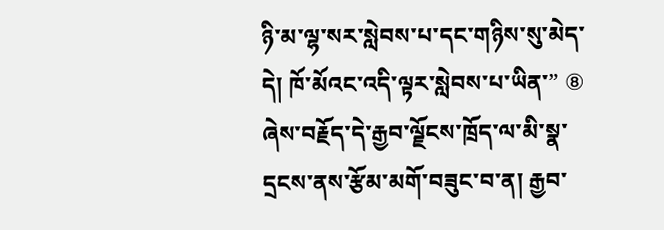ཉི་མ་ལྷ་སར་སླེབས་པ་དང་གཉིས་སུ་མེད་དེ། ཁོ་མོའང་འདི་ལྟར་སླེབས་པ་ཡིན་” ⑧  ཞེས་བརྗོད་དེ་རྒྱབ་ལྗོངས་ཁྲོད་ལ་མི་སྣ་དྲངས་ནས་རྩོམ་མགོ་བཟུང་བ་ན། རྒྱབ་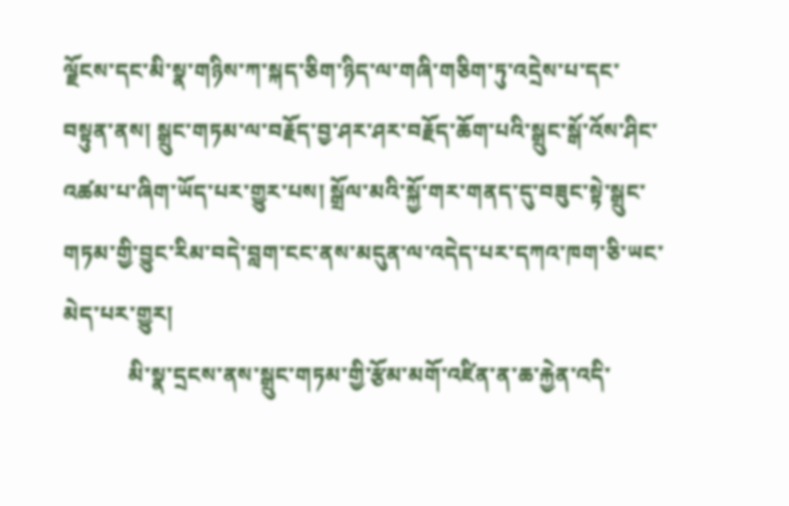ལྗོངས་དང་མི་སྣ་གཉིས་ཀ་སྐད་ཅིག་ཉིད་ལ་གཞི་གཅིག་ཏུ་འདྲེས་པ་དང་བསྟུན་ནས། སྒྲུང་གཏམ་ལ་བརྗོད་བྱ་ཤར་ཤར་བརྗོད་ཆོག་པའི་སྒྲུང་སྒོ་འོས་ཤིང་འཚམ་པ་ཞིག་ཡོད་པར་གྱུར་པས། སྒྲོལ་མའི་སྐྱོ་གར་གནད་དུ་བཟུང་སྟེ་སྒྲུང་གཏམ་གྱི་བྱུང་རིམ་བདེ་བླག་ངང་ནས་མདུན་ལ་འདེད་པར་དཀའ་ཁག་ཅི་ཡང་མེད་པར་གྱུར།
            མི་སྣ་དྲངས་ནས་སྒྲུང་གཏམ་གྱི་རྩོམ་མགོ་འཛིན་ན་ཆ་རྐྱེན་འདི་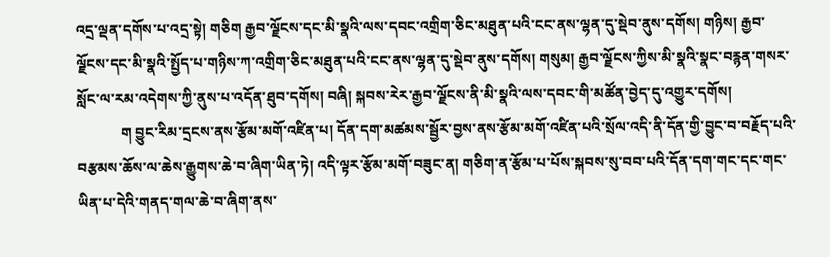འདྲ་ལྡན་དགོས་པ་འདྲ་སྟེ། གཅིག རྒྱབ་ལྗོངས་དང་མི་སྣའི་ལས་དབང་འགྲིག་ཅིང་མཐུན་པའི་ངང་ནས་ལྷན་དུ་སྡེབ་ནུས་དགོས། གཉིས། རྒྱབ་ལྗོངས་དང་མི་སྣའི་སྤྱོད་པ་གཉིས་ཀ་འགྲིག་ཅིང་མཐུན་པའི་ངང་ནས་ལྷན་དུ་སྡེབ་ནུས་དགོས། གསུམ། རྒྱབ་ལྗོངས་ཀྱིས་མི་སྣའི་སྣང་བརྙན་གསར་སློང་ལ་རམ་འདེགས་ཀྱི་ནུས་པ་འདོན་ཐུབ་དགོས། བཞི། སྐབས་རེར་རྒྱབ་ལྗོངས་ནི་མི་སྣའི་ལས་དབང་གི་མཚོན་བྱེད་དུ་འགྱུར་དགོས།
            ག བྱུང་རིམ་དྲངས་ནས་རྩོམ་མགོ་འཛིན་པ། དོན་དག་མཚམས་སྦྱོར་བྱས་ནས་རྩོམ་མགོ་འཛིན་པའི་སྲོལ་འདི་ནི་དོན་གྱི་བྱུང་བ་བརྗོད་པའི་བརྩམས་ཆོས་ལ་ཆེས་རྒྱུགས་ཆེ་བ་ཞིག་ཡིན་ཏེ། འདི་ལྟར་རྩོམ་མགོ་བཟུང་ན། གཅིག་ན་རྩོམ་པ་པོས་སྐབས་སུ་བབ་པའི་དོན་དག་གང་དང་གང་ཡིན་པ་དེའི་གནད་གལ་ཆེ་བ་ཞིག་ནས་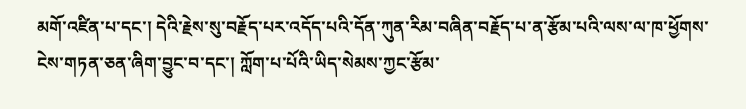མགོ་འཛིན་པ་དང་། དེའི་རྗེས་སུ་བརྗོད་པར་འདོད་པའི་དོན་ཀུན་རིམ་བཞིན་བརྗོད་པ་ན་རྩོམ་པའི་ལས་ལ་ཁ་ཕྱོགས་ངེས་གཏན་ཅན་ཞིག་བྱུང་བ་དང་། ཀློག་པ་པོའི་ཡིད་སེམས་ཀྱང་རྩོམ་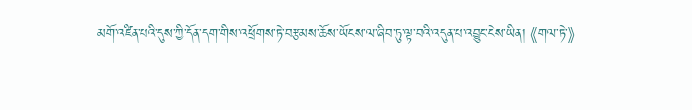མགོ་འཛིན་པའི་དུས་ཀྱི་དོན་དག་གིས་འཕྲོགས་ཏེ་བརྩམས་ཆོས་ཡོངས་ལ་ཞིབ་ཏུ་ལྟ་བའི་འདུན་པ་འབྱུང་ངེས་ཡིན། 《གལ་ཏེ་》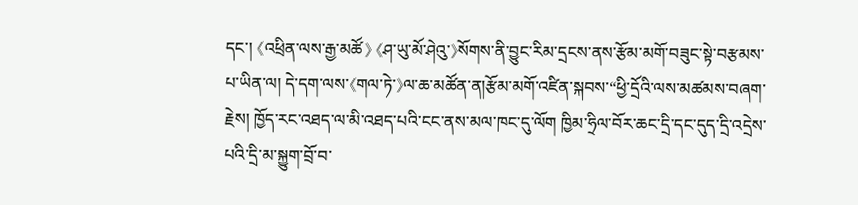དང་། 《འཕྲིན་ལས་རྒྱ་མཚོ》 《ཤ་ཡུ་མོ་ཤེའུ་》སོགས་ནི་བྱུང་རིམ་དྲངས་ནས་རྩོམ་མགོ་བཟུང་སྟེ་བརྩམས་པ་ཡིན་ལ། དེ་དག་ལས་《གལ་ཏེ་》ལ་ཆ་མཚོན་ན།རྩོམ་མགོ་འཛིན་སྐབས་“ཕྱི་དྲོའི་ལས་མཚམས་བཞག་རྗེས། ཁྱོད་རང་འཐད་ལ་མི་འཐད་པའི་ངང་ནས་མལ་ཁང་དུ་ལོག ཁྱིམ་ཧྲིལ་བོར་ཆང་དྲི་དང་དུད་དྲི་འདྲེས་པའི་དྲི་མ་སྐྱུག་བྲོ་བ་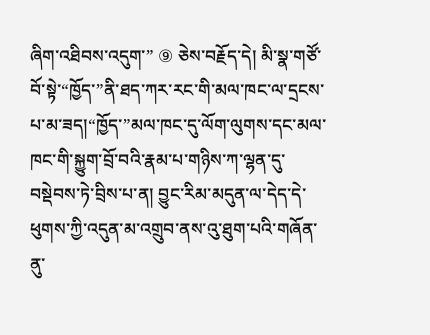ཞིག་འཐིབས་འདུག་” ⑨ ཅེས་བརྗོད་དེ། མི་སྣ་གཙོ་བོ་སྟེ་“ཁྱོད་”ནི་ཐད་ཀར་རང་གི་མལ་ཁང་ལ་དྲངས་པ་མ་ཟད།“ཁྱོད་”མལ་ཁང་དུ་ལོག་ལུགས་དང་མལ་ཁང་གི་སྐྱུག་བྲོ་བའི་རྣམ་པ་གཉིས་ཀ་ལྷན་དུ་བསྡེབས་ཏེ་བྲིས་པ་ན། བྱུང་རིམ་མདུན་ལ་དེད་དེ་ཕུགས་ཀྱི་འདུན་མ་འགྲུབ་ནས་འུ་ཐུག་པའི་གཞོན་ནུ་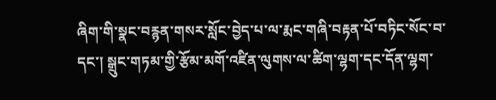ཞིག་གི་སྣང་བརྙན་གསར་སློང་བྱེད་པ་ལ་རྨང་གཞི་བརྟན་པོ་བཏིང་སོང་བ་དང་། སྒྲུང་གཏམ་གྱི་རྩོམ་མགོ་འཛིན་ལུགས་ལ་ཚིག་ལྷག་དང་དོན་ལྷག་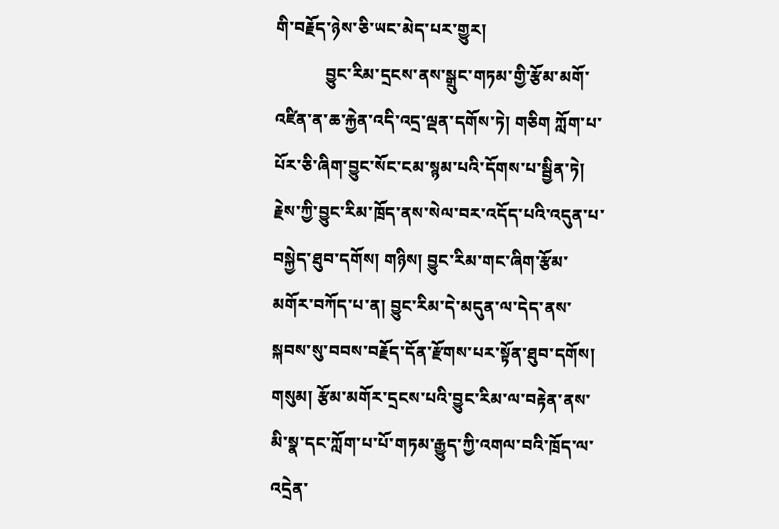གི་བརྗོད་ཉེས་ཅི་ཡང་མེད་པར་གྱུར།
            བྱུང་རིམ་དྲངས་ནས་སྒྲུང་གཏམ་གྱི་རྩོམ་མགོ་འཛིན་ན་ཆ་རྐྱེན་འདི་འདྲ་ལྡན་དགོས་ཏེ། གཅིག ཀློག་པ་པོར་ཅི་ཞིག་བྱུང་སོང་ངམ་སྙམ་པའི་དོགས་པ་སྦྱིན་ཏེ། རྗེས་ཀྱི་བྱུང་རིམ་ཁྲོད་ནས་སེལ་བར་འདོད་པའི་འདུན་པ་བསྐྱེད་ཐུབ་དགོས། གཉིས། བྱུང་རིམ་གང་ཞིག་རྩོམ་མགོར་བཀོད་པ་ན། བྱུང་རིམ་དེ་མདུན་ལ་དེད་ནས་སྐབས་སུ་བབས་བརྗོད་དོན་རྫོགས་པར་སྟོན་ཐུབ་དགོས། གསུམ། རྩོམ་མགོར་དྲངས་པའི་བྱུང་རིམ་ལ་བརྟེན་ནས་མི་སྣ་དང་ཀློག་པ་པོ་གཏམ་རྒྱུད་ཀྱི་འགལ་བའི་ཁྲོད་ལ་འདྲེན་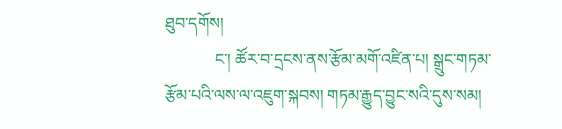ཐུབ་དགོས།
            ང་། ཚོར་བ་དྲངས་ནས་རྩོམ་མགོ་འཛིན་པ། སྒྲུང་གཏམ་རྩོམ་པའི་ལས་ལ་འཇུག་སྐབས། གཏམ་རྒྱུད་བྱུང་སའི་དུས་སམ།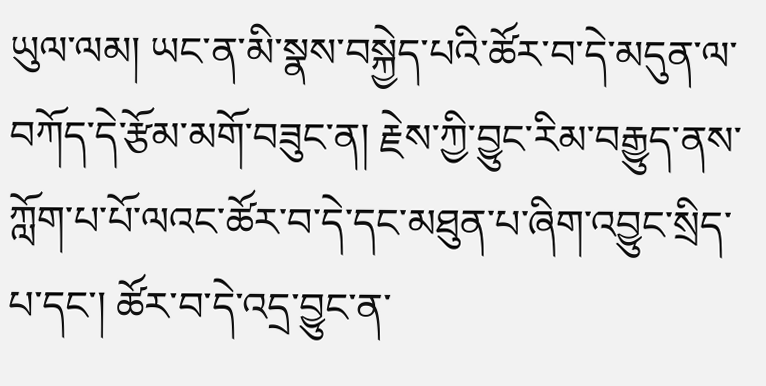ཡུལ་ལམ། ཡང་ན་མི་སྣས་བསྐྱེད་པའི་ཚོར་བ་དེ་མདུན་ལ་བཀོད་དེ་རྩོམ་མགོ་བཟུང་ན། རྗེས་ཀྱི་བྱུང་རིམ་བརྒྱུད་ནས་ཀློག་པ་པོ་ལའང་ཚོར་བ་དེ་དང་མཐུན་པ་ཞིག་འབྱུང་སྲིད་པ་དང་། ཚོར་བ་དེ་འདྲ་བྱུང་ན་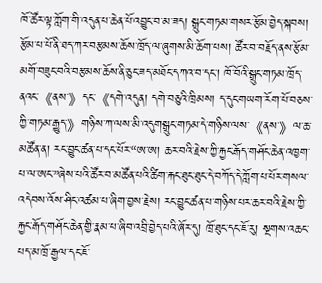ཁོ་ཚོར་ལྟ་ཀློག་གི་འདུན་པ་ཆེན་པོ་འབྱུང་བ་མ་ཟད། སྒྲུང་གཏམ་གསར་རྩོམ་བྱེད་སྐབས། རྩོམ་པ་པོ་ནི་ཐད་ཀར་བརྩམས་ཆོས་ཁྲོད་ལ་ཞུགས་མི་ཆོག་པས། ཚོར་བ་བརྗོད་ནས་རྩོམ་མགོ་བཟུང་བའི་བརྩམས་ཆོས་ནི་ཅུང་ཟད་མཐོང་དཀའ་བ་དང་། ཁོ་བོའི་སྒྲུང་གཏམ་ཁྲོད་ནའང་《ནས་》དང་《དགེ་འདུན། དགེ་བཅུའི་ཁྲིམས། ད་དུང་གཡག་རོག་པོ་བཅས་ཀྱི་གཏམ་རྒྱུད་》གཉིས་ཀ་ལས་མི་འདུགསྒྲུང་གཏམ་དེ་གཉིས་ལས་《ནས་》ལ་ཆ་མཚོན་ན། རང་བྱུང་ཚན་པ་དང་པོར་“ཨ་ཨ། ཆར་བའི་རྗེས་ཀྱི་རྐྱང་རྒོད་གཤོང་ཆེན་འཁྱག་པ་ལ་ཨང་”ཞེས་པའི་ཚོར་བ་མཚོན་པའི་ཚིག་རྐང་ཐུང་ཐུང་དེ་བཀོད་དེ་ཀློག་པ་པོར་གསལ་འདེབས་འོས་ཤིང་འཚམ་པ་ཞིག་བྱས་རྗེས། རང་བྱུང་ཚན་པ་གཉིས་པར་ཆར་བའི་རྗེས་ཀྱི་རྐྱང་རྒོད་གཤོང་ཆེན་གྱི་རྣམ་པ་ཞིབ་འབྲི་བྱེད་པའི་ཞོར་དུ། ཁྲོ་ཐུང་དང་ཇོ་རུ། སྔགས་འཆང་པད་མ་ཁྲོ་རྒྱལ་དང་ཇོ་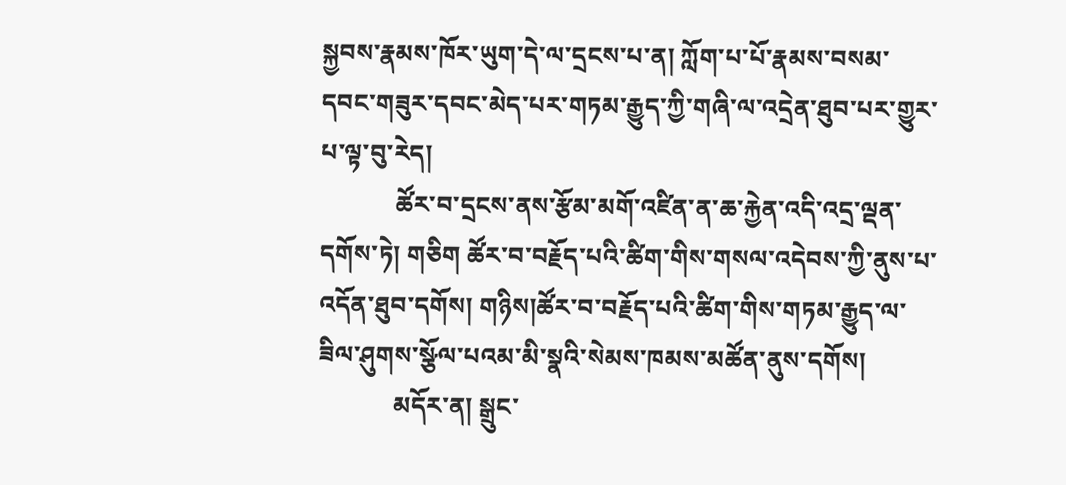སྐྱབས་རྣམས་ཁོར་ཡུག་དེ་ལ་དྲངས་པ་ན། ཀློག་པ་པོ་རྣམས་བསམ་དབང་གཟུར་དབང་མེད་པར་གཏམ་རྒྱུད་ཀྱི་གཞི་ལ་འདྲེན་ཐུབ་པར་གྱུར་པ་ལྟ་བུ་རེད།
            ཚོར་བ་དྲངས་ནས་རྩོམ་མགོ་འཛིན་ན་ཆ་རྐྱེན་འདི་འདྲ་ལྡན་དགོས་ཏེ། གཅིག ཚོར་བ་བརྗོད་པའི་ཚིག་གིས་གསལ་འདེབས་ཀྱི་ནུས་པ་འདོན་ཐུབ་དགོས། གཉིས།ཚོར་བ་བརྗོད་པའི་ཚིག་གིས་གཏམ་རྒྱུད་ལ་ཟིལ་ཤུགས་སྩོལ་པའམ་མི་སྣའི་སེམས་ཁམས་མཚོན་ནུས་དགོས།
            མདོར་ན། སྒྲུང་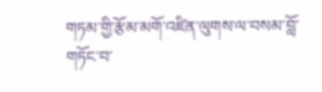གཏམ་གྱི་རྩོམ་མགོ་འཛིན་ལུགས་ལ་བསམ་བློ་གཏོང་བ་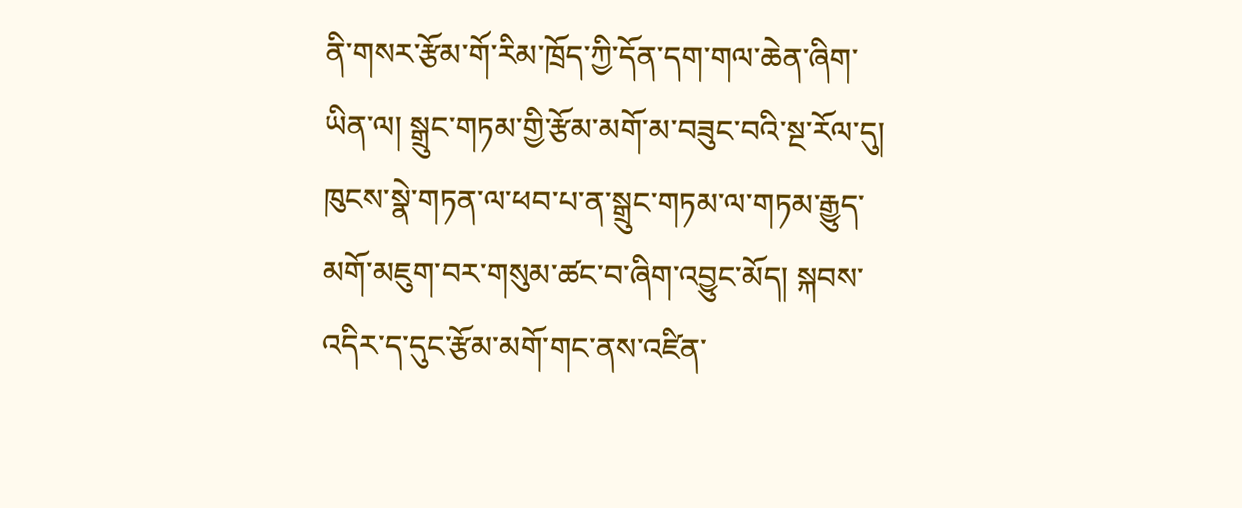ནི་གསར་རྩོམ་གོ་རིམ་ཁྲོད་ཀྱི་དོན་དག་གལ་ཆེན་ཞིག་ཡིན་ལ། སྒྲུང་གཏམ་གྱི་རྩོམ་མགོ་མ་བཟུང་བའི་སྔ་རོལ་དུ། ཁུངས་སྣེ་གཏན་ལ་ཕབ་པ་ན་སྒྲུང་གཏམ་ལ་གཏམ་རྒྱུད་མགོ་མཇུག་བར་གསུམ་ཚང་བ་ཞིག་འབྱུང་མོད། སྐབས་འདིར་ད་དུང་རྩོམ་མགོ་གང་ནས་འཛིན་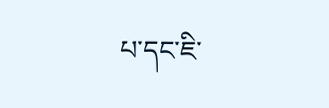པ་དང་ཇི་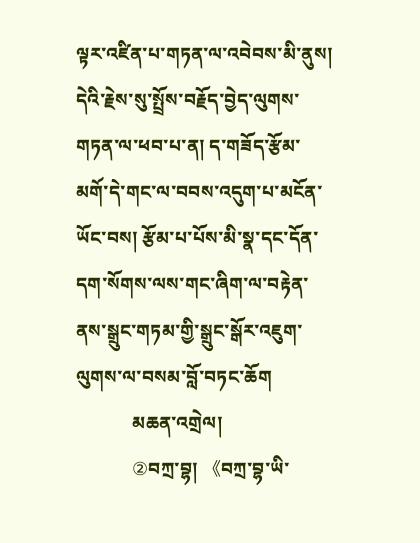ལྟར་འཛིན་པ་གཏན་ལ་འབེབས་མི་ནུས། དེའི་རྗེས་སུ་སྤྲོས་བརྗོད་བྱེད་ལུགས་གཏན་ལ་ཕབ་པ་ན། ད་གཟོད་རྩོམ་མགོ་དེ་གང་ལ་བབས་འདུག་པ་མངོན་ཡོང་བས། རྩོམ་པ་པོས་མི་སྣ་དང་དོན་དག་སོགས་ལས་གང་ཞིག་ལ་བརྟེན་ནས་སྒྲུང་གཏམ་གྱི་སྒྲུང་སྒོར་འཇུག་ལུགས་ལ་བསམ་བློ་བཏང་ཆོག
            མཆན་འགྲེལ།
            ②བཀྲ་བྷ། 《བཀྲ་བྷ་ཡི་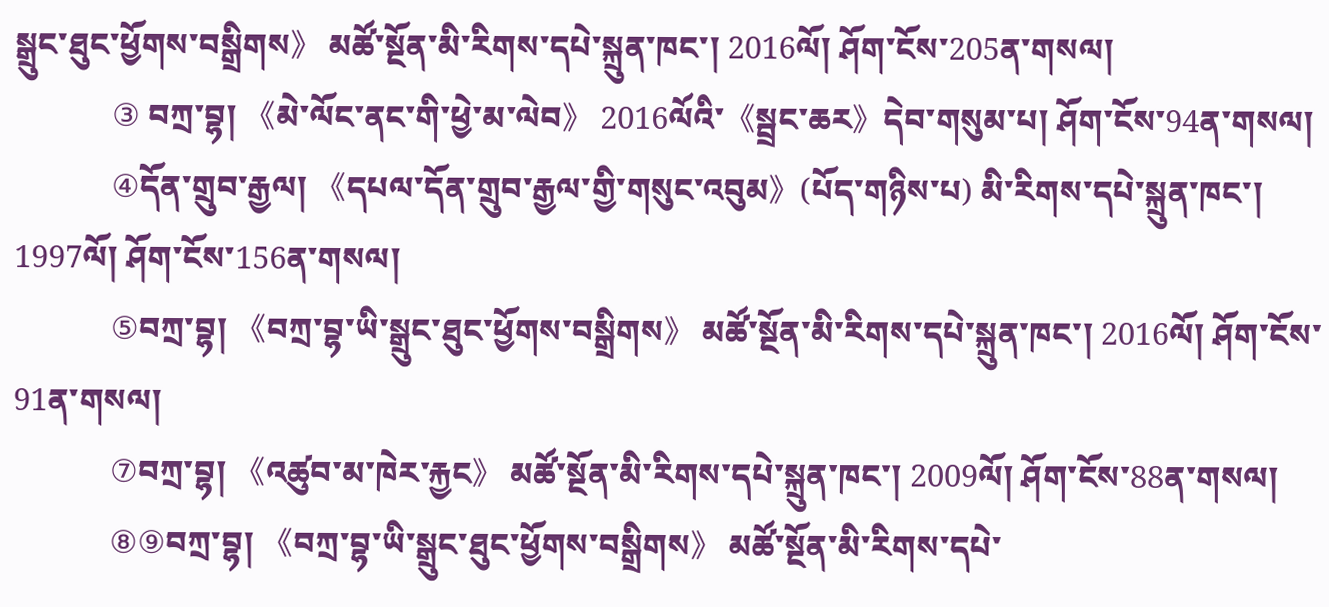སྒྲུང་ཐུང་ཕྱོགས་བསྒྲིགས》 མཚོ་སྔོན་མི་རིགས་དཔེ་སྐྲུན་ཁང་། 2016ལོ། ཤོག་ངོས་205ན་གསལ།
            ③ བཀྲ་བྷ། 《མེ་ལོང་ནང་གི་ཕྱེ་མ་ལེབ》 2016ལོའི་《སྦྲང་ཆར》དེབ་གསུམ་པ། ཤོག་ངོས་94ན་གསལ།
            ④དོན་གྲུབ་རྒྱལ། 《དཔལ་དོན་གྲུབ་རྒྱལ་གྱི་གསུང་འབུམ》(པོད་གཉིས་པ) མི་རིགས་དཔེ་སྐྲུན་ཁང་། 1997ལོ། ཤོག་ངོས་156ན་གསལ།
            ⑤བཀྲ་བྷ། 《བཀྲ་བྷ་ཡི་སྒྲུང་ཐུང་ཕྱོགས་བསྒྲིགས》 མཚོ་སྔོན་མི་རིགས་དཔེ་སྐྲུན་ཁང་། 2016ལོ། ཤོག་ངོས་91ན་གསལ།
            ⑦བཀྲ་བྷ། 《འཚུབ་མ་ཁེར་རྐྱང》 མཚོ་སྔོན་མི་རིགས་དཔེ་སྐྲུན་ཁང་། 2009ལོ། ཤོག་ངོས་88ན་གསལ།
            ⑧⑨བཀྲ་བྷ། 《བཀྲ་བྷ་ཡི་སྒྲུང་ཐུང་ཕྱོགས་བསྒྲིགས》 མཚོ་སྔོན་མི་རིགས་དཔེ་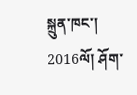སྐྲུན་ཁང་། 2016ལོ། ཤོག་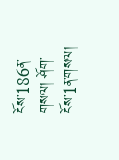ངོས་186ན་གསལ། ཤོག་ངོས་1ན་གསལ།